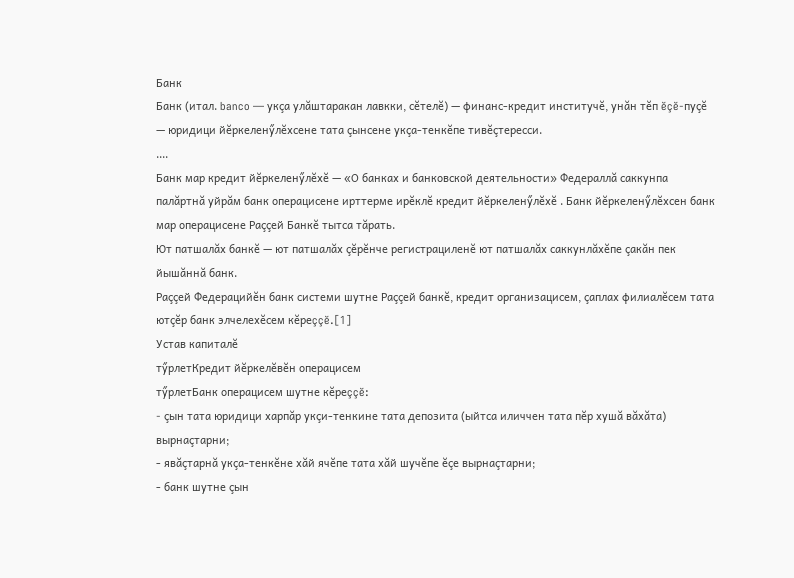Банк
Банк (итал. banco — укçа улăштаракан лавкки, сĕтелĕ) — финанс-кредит институчĕ, унăн тĕп ĕçĕ-пуçĕ — юридици йĕркеленӳлĕхсене тата çынсене укçа-тенкĕпе тивĕçтересси.
....
Банк мар кредит йĕркеленӳлĕхĕ — «О банках и банковской деятельности» Федераллă саккунпа палăртнă уйрăм банк операцисене ирттерме ирĕклĕ кредит йĕркеленӳлĕхĕ . Банк йĕркеленӳлĕхсен банк мар операцисене Раççей Банкĕ тытса тăрать.
Ют патшалăх банкĕ — ют патшалăх çĕрĕнче регистрациленĕ ют патшалăх саккунлăхĕпе çакăн пек йышăннă банк.
Раççей Федерацийĕн банк системи шутне Раççей банкĕ, кредит организацисем, çаплах филиалĕсем тата ютçĕр банк элчелехĕсем кĕреççĕ.[1]
Устав капиталĕ
тӳрлетКредит йĕркелĕвĕн операцисем
тӳрлетБанк операцисем шутне кĕреççĕ:
- çын тата юридици харпăр укçи-тенкине тата депозита (ыйтса иличчен тата пĕр хушă вăхăта) вырнаçтарни;
- явăçтарнă укçа-тенкĕне хăй ячĕпе тата хăй шучĕпе ĕçе вырнаçтарни;
- банк шутне çын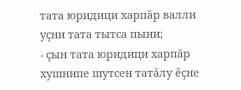тата юридици харпăр валли уçни тата тытса пыни;
- çын тата юридици харпăр хушнипе шутсен татăлу ĕçне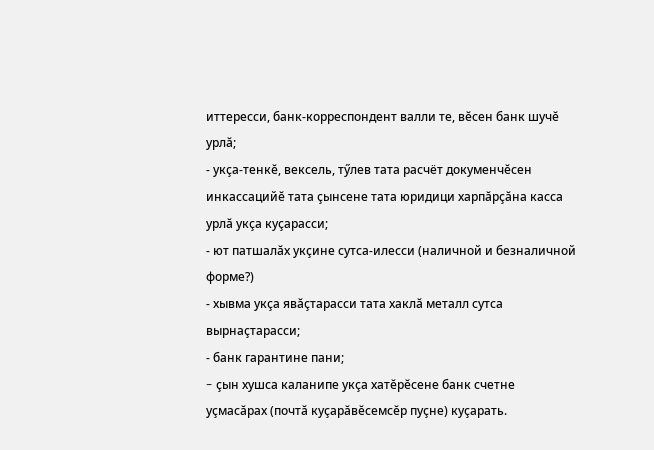иттересси, банк-корреспондент валли те, вĕсен банк шучĕ урлă;
- укçа-тенкĕ, вексель, тӳлев тата расчёт докуменчĕсен инкассацийĕ тата çынсене тата юридици харпăрçăна касса урлă укçа куçарасси;
- ют патшалăх укçине сутса-илесси (наличной и безналичной форме?)
- хывма укçа явăçтарасси тата хаклă металл сутса вырнаçтарасси;
- банк гарантине пани;
- çын хушса каланипе укçа хатĕрĕсене банк счетне уçмасăрах (почтă куçарăвĕсемсĕр пуçне) куçарать.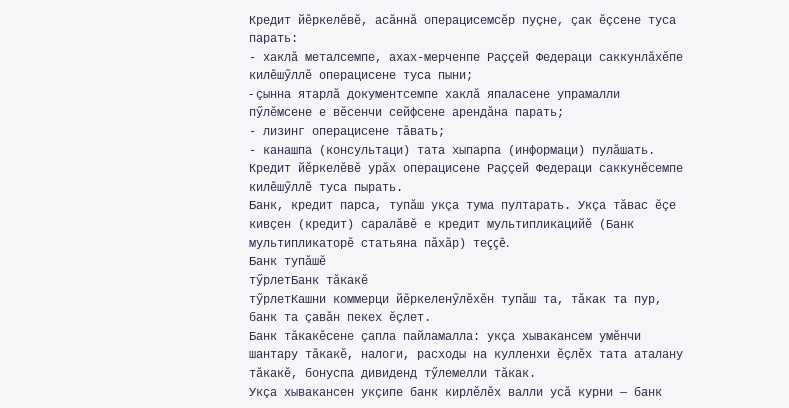Кредит йĕркелĕвĕ, асăннă операцисемсĕр пуçне, çак ĕçсене туса парать:
- хаклă металсемпе, ахах-мерченпе Раççей Федераци саккунлăхĕпе килĕшӳллĕ операцисене туса пыни;
- çынна ятарлă документсемпе хаклă япаласене упрамалли пӳлĕмсене е вĕсенчи сейфсене арендăна парать;
- лизинг операцисене тăвать;
- канашпа (консультаци) тата хыпарпа (информаци) пулăшать.
Кредит йĕркелĕвĕ урăх операцисене Раççей Федераци саккунĕсемпе килĕшӳллĕ туса пырать.
Банк, кредит парса, тупăш укçа тума пултарать. Укçа тăвас ĕçе кивçен (кредит) саралăвĕ е кредит мультипликацийĕ (Банк мультипликаторĕ статьяна пăхăр) теççĕ.
Банк тупăшĕ
тӳрлетБанк тăкакĕ
тӳрлетКашни коммерци йĕркеленӳлĕхĕн тупăш та, тăкак та пур, банк та çавăн пекех ĕçлет.
Банк тăкакĕсене çапла пайламалла: укçа хывакансем умĕнчи шантару тăкакĕ, налоги, расходы на кулленхи ĕçлĕх тата аталану тăкакĕ, бонуспа дивиденд тӳлемелли тăкак.
Укçа хывакансен укçипе банк кирлĕлĕх валли усă курни — банк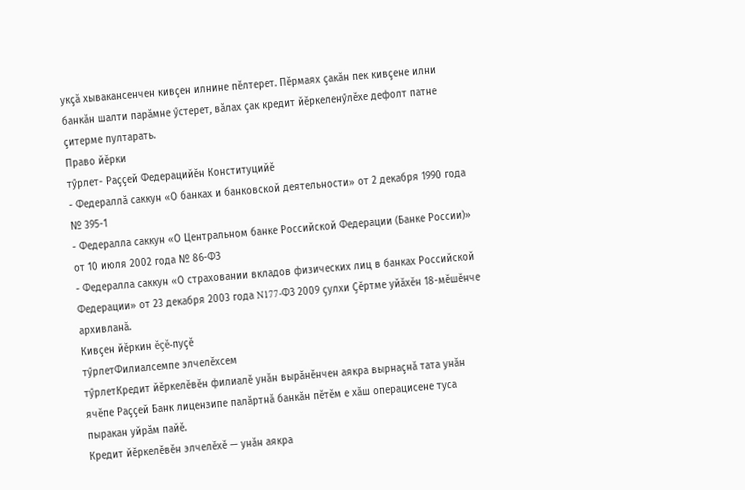укçă хывакансенчен кивçен илнине пĕлтерет. Пĕрмаях çакăн пек кивçене илни банкăн шалти парăмне ӳстерет, вăлах çак кредит йĕркеленӳлĕхе дефолт патне çитерме пултарать.
Право йĕрки
тӳрлет- Раççей Федерацийĕн Конституцийĕ
- Федераллă саккун «О банках и банковской деятельности» от 2 декабря 1990 года № 395-1
- Федералла саккун «О Центральном банке Российской Федерации (Банке России)» от 10 июля 2002 года № 86-ФЗ
- Федералла саккун «О страховании вкладов физических лиц в банках Российской Федерации» от 23 декабря 2003 года N177-ФЗ 2009 ҫулхи Ҫӗртме уйӑхӗн 18-мӗшӗнче архивланӑ.
Кивçен йĕркин ĕçĕ-пуçĕ
тӳрлетФилиалсемпе элчелĕхсем
тӳрлетКредит йĕркелĕвĕн филиалĕ унăн вырăнĕнчен аякра вырнаçнă тата унăн ячĕпе Раççей Банк лицензипе палăртнă банкăн пĕтĕм е хăш операцисене туса пыракан уйрăм пайĕ.
Кредит йĕркелĕвĕн элчелĕхĕ — унăн аякра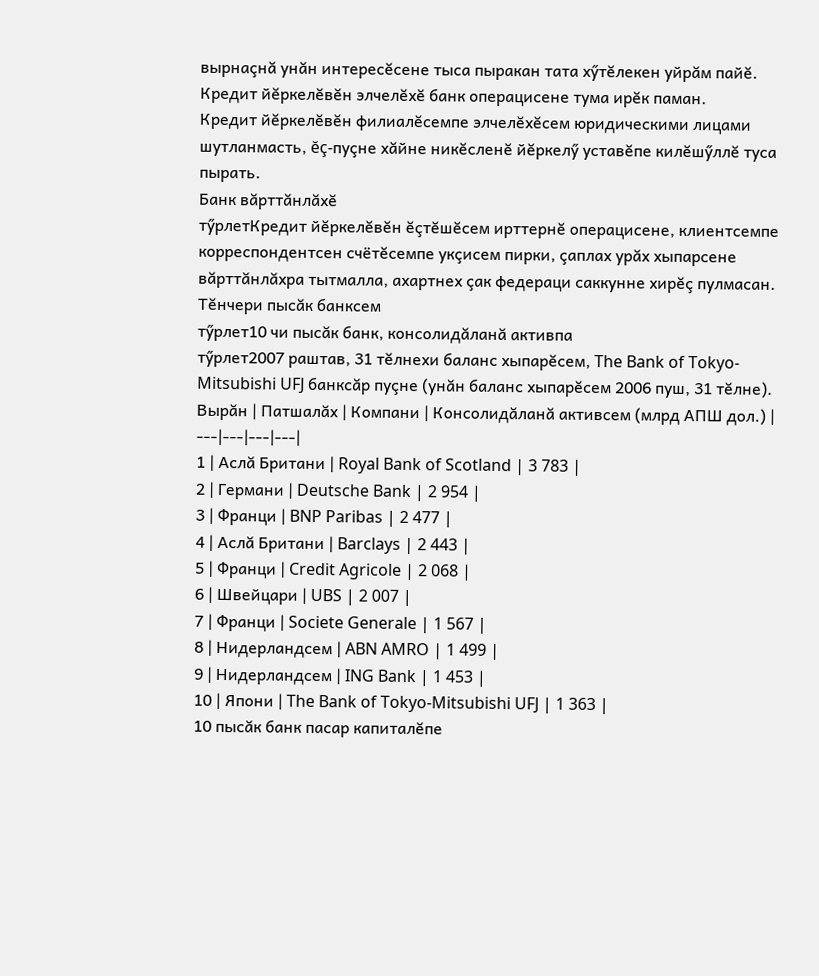вырнаçнă унăн интересĕсене тыса пыракан тата хӳтĕлекен уйрăм пайĕ. Кредит йĕркелĕвĕн элчелĕхĕ банк операцисене тума ирĕк паман.
Кредит йĕркелĕвĕн филиалĕсемпе элчелĕхĕсем юридическими лицами шутланмасть, ĕç-пуçне хăйне никĕсленĕ йĕркелӳ уставĕпе килĕшӳллĕ туса пырать.
Банк вăрттăнлăхĕ
тӳрлетКредит йĕркелĕвĕн ĕçтĕшĕсем ирттернĕ операцисене, клиентсемпе корреспондентсен счётĕсемпе укçисем пирки, çаплах урăх хыпарсене вăрттăнлăхра тытмалла, ахартнех çак федераци саккунне хирĕç пулмасан.
Тĕнчери пысăк банксем
тӳрлет10 чи пысăк банк, консолидăланă активпа
тӳрлет2007 раштав, 31 тĕлнехи баланс хыпарĕсем, The Bank of Tokyo-Mitsubishi UFJ банксăр пуçне (унăн баланс хыпарĕсем 2006 пуш, 31 тĕлне).
Вырăн | Патшалăх | Компани | Консолидăланă активсем (млрд АПШ дол.) |
---|---|---|---|
1 | Аслă Британи | Royal Bank of Scotland | 3 783 |
2 | Германи | Deutsche Bank | 2 954 |
3 | Франци | BNP Paribas | 2 477 |
4 | Аслă Британи | Barclays | 2 443 |
5 | Франци | Credit Agricole | 2 068 |
6 | Швейцари | UBS | 2 007 |
7 | Франци | Societe Generale | 1 567 |
8 | Нидерландсем | ABN AMRO | 1 499 |
9 | Нидерландсем | ING Bank | 1 453 |
10 | Япони | The Bank of Tokyo-Mitsubishi UFJ | 1 363 |
10 пысăк банк пасар капиталĕпе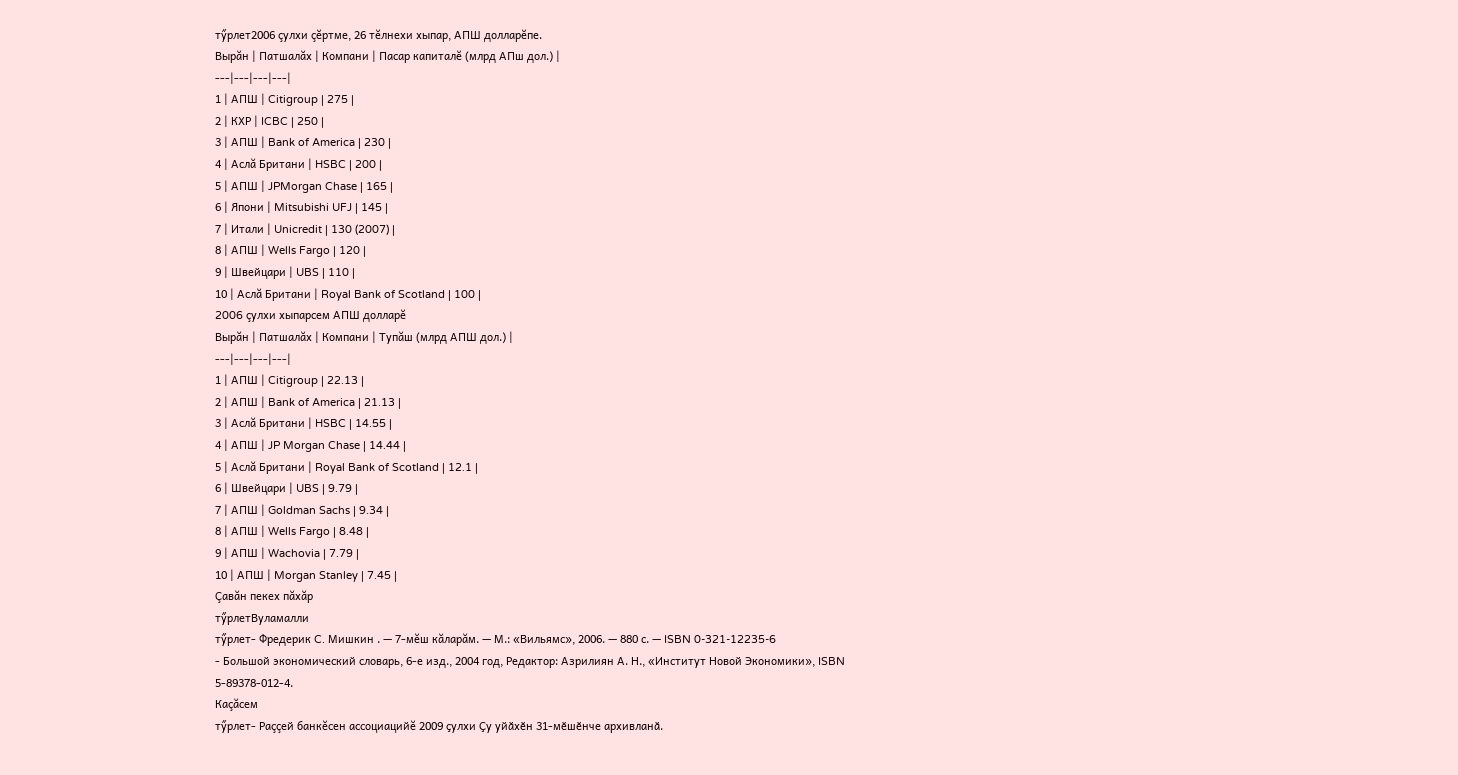тӳрлет2006 çулхи çĕртме, 26 тĕлнехи хыпар, АПШ долларĕпе.
Вырăн | Патшалăх | Компани | Пасар капиталĕ (млрд АПш дол.) |
---|---|---|---|
1 | АПШ | Citigroup | 275 |
2 | КХР | ICBC | 250 |
3 | АПШ | Bank of America | 230 |
4 | Аслă Британи | HSBC | 200 |
5 | АПШ | JPMorgan Chase | 165 |
6 | Япони | Mitsubishi UFJ | 145 |
7 | Итали | Unicredit | 130 (2007) |
8 | АПШ | Wells Fargo | 120 |
9 | Швейцари | UBS | 110 |
10 | Аслă Британи | Royal Bank of Scotland | 100 |
2006 çулхи хыпарсем АПШ долларĕ
Вырăн | Патшалăх | Компани | Тупăш (млрд АПШ дол.) |
---|---|---|---|
1 | АПШ | Citigroup | 22.13 |
2 | АПШ | Bank of America | 21.13 |
3 | Аслă Британи | HSBC | 14.55 |
4 | АПШ | JP Morgan Chase | 14.44 |
5 | Аслă Британи | Royal Bank of Scotland | 12.1 |
6 | Швейцари | UBS | 9.79 |
7 | АПШ | Goldman Sachs | 9.34 |
8 | АПШ | Wells Fargo | 8.48 |
9 | АПШ | Wachovia | 7.79 |
10 | АПШ | Morgan Stanley | 7.45 |
Çавăн пекех пăхăр
тӳрлетВуламалли
тӳрлет- Фредерик C. Мишкин . — 7-мĕш кăларăм. — М.: «Вильямс», 2006. — 880 с. — ISBN 0-321-12235-6
- Большой экономический словарь, 6-е изд., 2004 год, Редактор: Азрилиян А. Н., «Институт Новой Экономики», ISBN 5-89378-012-4.
Каçăсем
тӳрлет- Раççей банкĕсен ассоциацийĕ 2009 ҫулхи Ҫу уйӑхӗн 31-мӗшӗнче архивланӑ.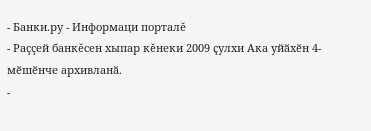- Банки.ру - Информаци порталĕ
- Раççей банкĕсен хыпар кĕнеки 2009 ҫулхи Ака уйӑхӗн 4-мӗшӗнче архивланӑ.
-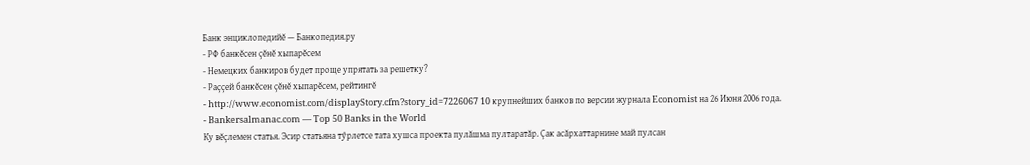Банк энциклопедийĕ — Банкопедия.ру
- РФ банкĕсен çĕнĕ хыпарĕсем
- Немецких банкиров будет проще упрятать за решетку?
- Раççей банкĕсен çĕнĕ хыпарĕсем, рейтингĕ
- http://www.economist.com/displayStory.cfm?story_id=7226067 10 крупнейших банков по версии журнала Economist на 26 Июня 2006 года.
- Bankersalmanac.com — Top 50 Banks in the World
Ку вĕçлемен статья. Эсир статьяна тӳрлетсе тата хушса проекта пулăшма пултаратăр. Çак асăрхаттарнине май пулсан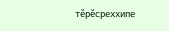тĕрĕсреххипе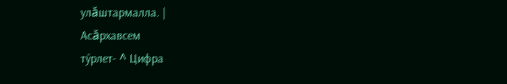улăштармалла. |
Асăрхавсем
тӳрлет- ^ Цифра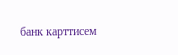банк карттисем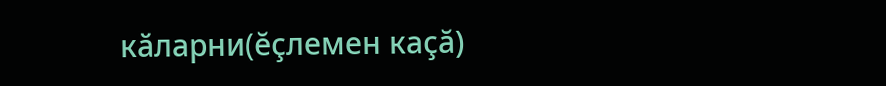кӑларни(ĕçлемен каçă)